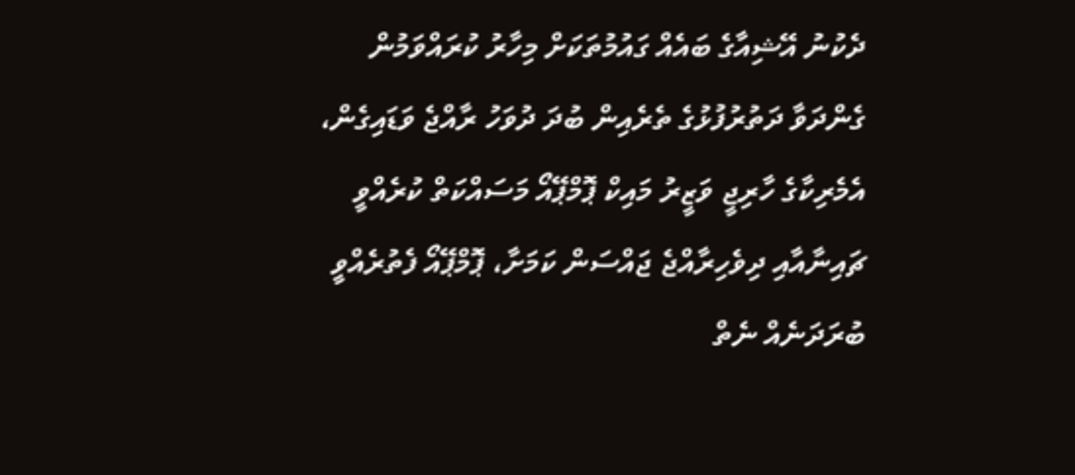ދެކުނު އޭޝިއާގެ ބައެއް ގައުމުތަކަށް މިހާރު ކުރައްވަމުން ގެންދަވާ ދަތުރުފުޅުގެ ތެރެއިން ބުދަ ދުވަހު ރާއްޖެ ވަޑައިގެން، އެމެރިކާގެ ހާރިޖީ ވަޒީރު މައިކް ޕޮމްޕޭއޯ މަސައްކަތް ކުރެއްވީ ޗައިނާއާއި ދިވެހިރާއްޖެ ޖައްސަން ކަމަށާ، ޕޮމްޕޭއޯ ފެތުރެއްވީ ބުރަދަނެއް ނެތް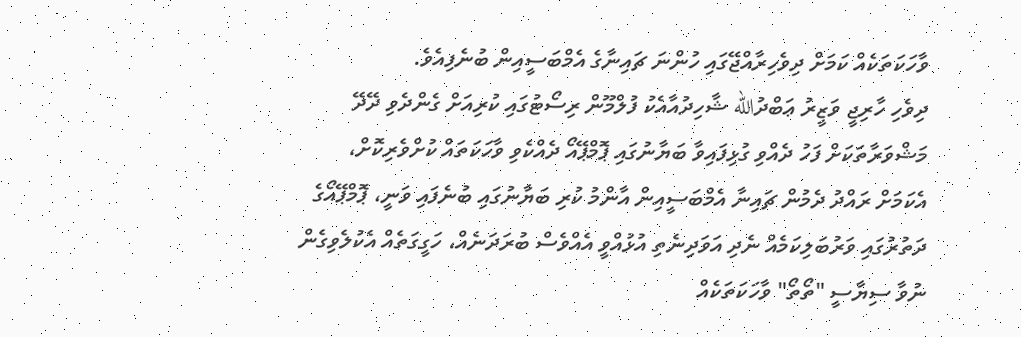ވާހަކަތަކެއް ކަމަށް ދިވެހިރާއްޖޭގައި ހުންނަ ޗައިނާގެ އެމްބަސީއިން ބުނެފިއެވެ.
ދިވެހި ހާރިޖީ ވަޒީރު ޢަބްދުالله ޝާހިދުއާއެކު ފުލްމޫން ރިސޯޓުގައި ކުރިއަށް ގެންދެވި ދޭދޭ މަޝްވަރާތަކަށް ފަހު ދެއްވި ގުޅިފައިވާ ބަޔާނުގައި ޕޮމްޕޭއޯ ދެއްކެވި ވާހަކަތައް ކުށްވެރިކޮށް، އެކަމަށް ރައްދު ދެމުން ޗައިނާ އެމްބަސީއިން އާންމު ކުރި ބަޔާނުގައި ބުނެފައި ވަނީ، ޕޮމްޕޭއޯގެ ދަތުރުގައި ވަރުބަލިކަމެއް ނެދި އަވަދިނެތި އުޅުއްވީ އެއްވެސް ބުރަދަނެއް، ހަގީގަތެއް އެކުލެވިގެން ނުވާ ސިޔާސީ "ތޯތޯ" ވާހަކަތަކެއް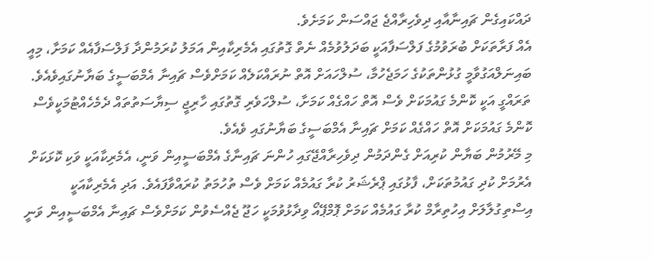ދައްކައިގެން ޗައިނާއާއި ދިވެހިރާއްޖެ ޖައްސަން ކަމަށެވެ.
އެއް ފަރާތަކަށް ބުރަވުމުގެ ފަލްސަފާއަކީ ބަދަލުވުމެއް ނެތް ގޮތުގައި އެމެރިކާއިން އަމަލު ކުރަމުންދާ ފަލްސަފާއެއް ކަމަށާ، މިއީ ބައިނަލްއަގުވާމީ ގުޅުންތަކުގެ ހަމަޖެހުމާ، ސުލްހައަށް އޮތް ނުރައްކަލެއް ކަމަށްވެސް ޗައިނާ އެމްބަސީގެ ބަޔާނުގައިވެއެވެ.
ތަރައްގީ އަކީ ކޮންމެ ގައުމަކަށް ވެސް އޮތް ހައްގެއް ކަމަށާ، ސުލްހަވެރި ގޮތުގައި ހާރިޖީ ސިޔާސަތުތައް ދެމެހެއްޓުމަކީވެސް ކޮންމެ ގައުމަކަށް އޮތް ހައްގެއް ކަމަށް ޗައިނާ އެމްބަސީގެ ބަޔާނުގައި ވެއެވެ.
މި މޭރުމުން ބަޔާން ކުރިއަށް ގެންދަމުން ދިވެހިރާއްޖޭގައި ހުންނަ ޗައިނާގެ އެމްބަސީއިން ވަނީ، އެމެރިކާއަކީ ވަކި ކޮޅަކަށް އެރުމަށް ކުދި ގައުމުތަކަށް، ފާޅުގައި ޕްރެޝަރު ކުރާ ގައުމެއް ކަމަށް ވެސް ތުހުމަތު ކުރައްވާފައެވެ. އަދި އެމެރިކާއަކީ އިސްތިގުލާލަށް އިހުތިރާމް ކުރާ ގައުމެއް ކަމަށް ޕޮމްޕޭއޯ ވިދާޅުވުމަކީ ހަޖޫ ޖެއްސެވުން ކަމަށްވެސް ޗައިނާ އެމްބަސީއިން ވަނީ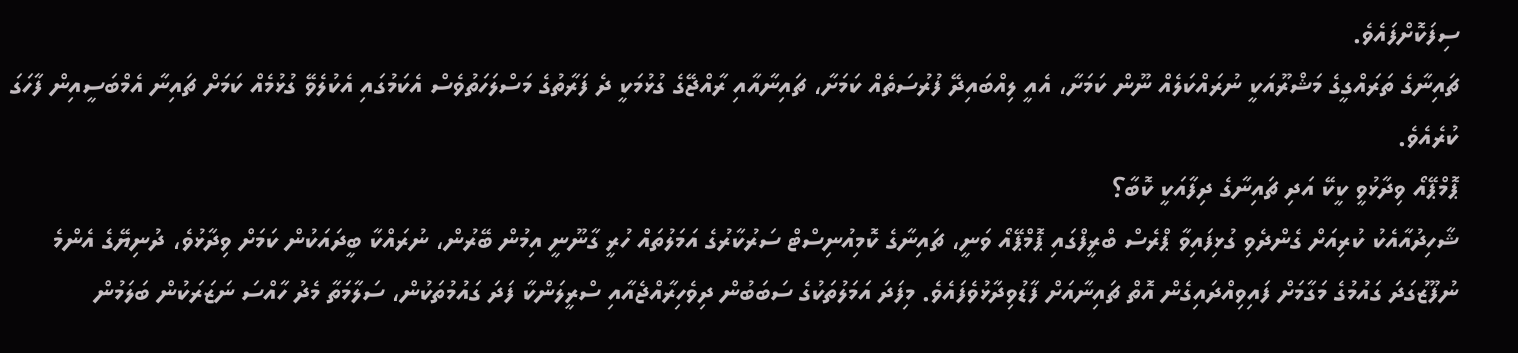ސިފަކޮށްފައެވެ.
ޗައިނާގެ ތަރައްގީގެ މަޝްރޫއަކީ ނުރައްކަލެއް ނޫން ކަމަށާ، އެއީ ލިއްބައިދޭ ފުރުސަތެއް ކަމަށާ، ޗައިނާއާއި ރާއްޖޭގެ ގުޅުމަކީ ދެ ފަރާތުގެ މަސްލަހަތުވެސް އެކަމުގައި އެކުލެވޭ ގުޅުމެއް ކަމަށް ޗައިނާ އެމްބަސީއިން ފާހަގަ ކުރެއެވެ.
ޕޮމްޕޭއޯ ވިދާޅުވީ ކީކޭ އަދި ޗައިނާގެ ދިފާއަކީ ކޮބާ؟
ޝާހިދުއާއެކު ކުރިއަށް ގެންދެވި ގުޅިފައިވާ ޕްރެސް ބްރީފްގައި ޕޮމްޕޭއޯ ވަނީ، ޗައިނާގެ ކޮމިއުނިސްޓް ސަރުކާރުގެ އަމަލުތައް ހުރީ ގާނޫނީ އިމުން ބޭރުން، ނުރައްކާ ބީދައަކުން ކަމަށް ވިދާޅުވެ، ދުނިޔޭގެ އެންމެ ނުފޫޒުގަދަ ގައުމުގެ މަގާމަށް ފައިވިއްދައިގެން އޮތް ޗައިނާއަށް ފާޑުވިދާޅުވެފައެވެ. މިފަދަ އަމަލުތަކުގެ ސަބަބުން ދިވެހިރާއްޖެއާއި ސްރީލަންކާ ފަދަ ގައުމުތަކުން، ސަލާމަތާ މެދު ހާއްސަ ނަޒަރަކުން ބަލަމުން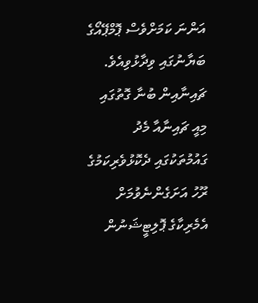އަންނަ ކަމަށްވެސް ޕޮމްޕޭއޯގެ ބަޔާނުގައި ވިދާޅުވިއެވެ.
ޗައިނާއިން ބުނާ ގޮތުގައި މިއީ ޗައިނާއާ މެދު ގައުމުތަކުގައި ދެކޮޅުވެރިކަމުގެ ރޫހު އަށަގެންނެވުމަށް އެމެރިކާގެ ޕޮލިޓީޝަނުން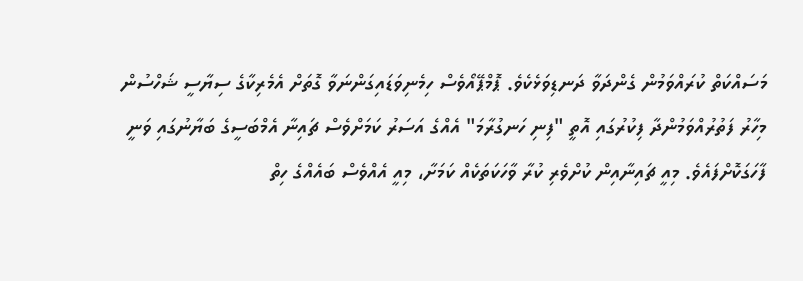މަސައްކަތް ކުރައްވަމުން ގެންދަވާ ދަނޑިވަޅެކެވެ. ޕޮމްޕޭއޯވެސް ހިމެނިވަޑައިގަންނަވާ ގޮތަށް އެމެރިކާގެ ސިޔާސީ ޝަހްސުން މިހާރު ފަތުރުއްވަމުންދާ ފިކުރުގައި އޮތީ "ފިނި ހަނގުރާމަ" އެއްގެ އަސަރު ކަމަށްވެސް ޗައިނާ އެމްބަސީގެ ބަޔާނުގައި ވަނީ ފާހަގަކޮށްފައެވެ. މިއީ ޗައިނާއިން ކުށްވެރި ކުރާ ވާހަކަތަކެއް ކަމަށާ، މިއީ އެއްވެސް ބައެއްގެ ހިތް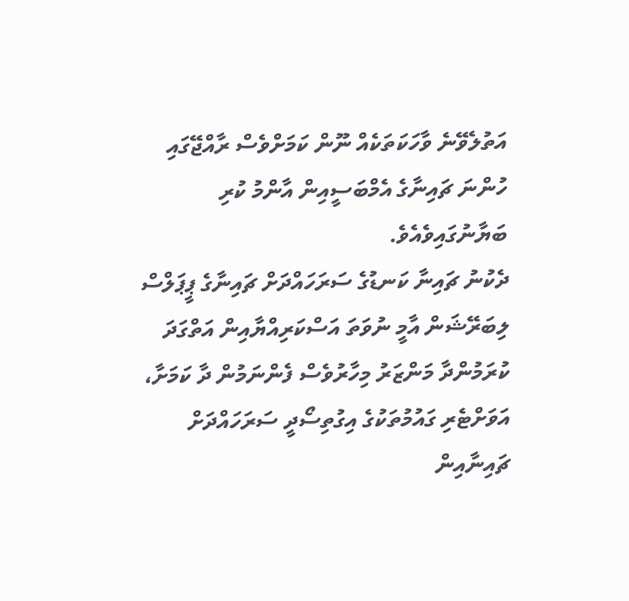އަތުލެވޭނެ ވާހަކަތަކެއް ނޫން ކަމަށްވެސް ރާއްޖޭގައި ހުންނަ ޗައިނާގެ އެމްބަސީއިން އާންމު ކުރި ބަޔާނުގައިވެއެވެ.
ދެކުނު ޗައިނާ ކަނޑުގެ ސަރަހައްދަށް ޗައިނާގެ ޕީޕަލްސް ލިބަރޭޝަން އާމީ ނުވަތަ އަސްކަރިއްޔާއިން އަތްގަދަ ކުރަމުންދާ މަންޒަރު މިހާރުވެސް ފެންނަމުން ދާ ކަމަށާ، އަވަށްޓެރި ގައުމުތަކުގެ އިގުތިސޯދީ ސަރަހައްދަށް ޗައިނާއިން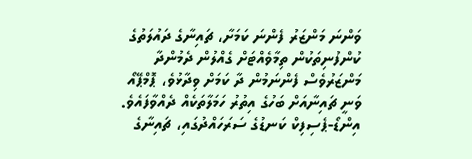ވަންނަ މަންޒަރު ފެންނަ ކަމަށާ، ޗައިނާގެ ދައުލަތުގެ ކުންފުނިތަކުން ތިމާވެއްޓަށް ގެއްލުން ދެމުންދާ މަންޒަރުވެސް ފެންނަމުން ދާ ކަމަށް ވިދާޅުވެ، ޕޮމްޕޭއޯ ވަނީ ޗައިނާއަށް ބަހުގެ އިތުރު ހަމަލާތަކެއް ދެއްވާފައެވެ.
އިންޑޯ-ޕެސިފިކް ކަނޑުގެ ސަރަހައްދުގައި، ޗައިނާގެ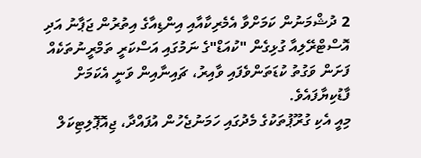2 ދުޝްމަނުން ކަމަށްވާ އެމެރިކާއާއި އިންޑިއާގެ އިތުރުން ޖަޕާނު އަދި އޮސްޓްރޭލިއާ ގުޅިގެން "ކުއަޑް"ގެ ނަމުގައި އަސްކަރީ ތަމްރީނުތަކެއް ފަށަން ވަގުތު ކުޑަތަންވެފައި ވާއިރު، ޗައިނާއިން ވަނީ އެކަމަށް ފާޑުކިޔާފައެވެ.
މިއީ އެކި ގުރޫޕުތަކުގެ މެދުގައި ހަމަނުޖެހުން އުފައްދާ، ޖިއޮޕޮލިޓިކަލް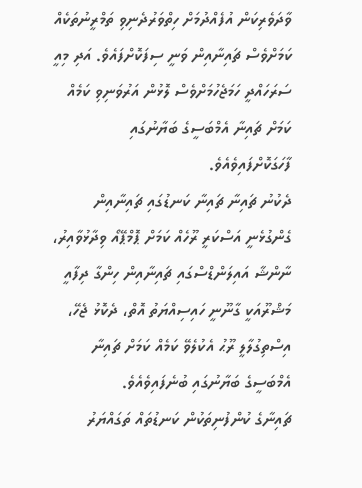ވާދަވެރިކަން އުފެއްދުމަށް ހިތްވަރުދެނިވި ތަމްރީނުތަކެއް ކަމަށްވެސް ޗައިނާއިން ވަނީ ސިފަކޮށްފައެވެ. އަދި މިއީ ސަރަހައްދީ ހަމަޖެހުމަށްވެސް ލޮޅުން އަރުވަނިވި ކަމެއް ކަމަށް ޗައިނާ އެމްބަސީގެ ބަޔާނުގައި ފާހަގަކޮށްފައިވެއެވެ.
ދެކުނު ޗައިނާ ޗައިނާ ކަނޑުގައި ޗައިނާއިން ގެންގުޅެނީ އަސްކަރީ ރޫހެއް ކަމަށް ޕޮމްޕޭއޯ ވިދާޅުވާއިރު، ނާންޝާ އައިލަންޑްސްގައި ޗައިނާއިން ހިންގާ ދިފާއީ މަޝްރޫއަކީ ގާނޫނީ ހައިސިއްޔަތު އޮތް، ދެކޮޅު ޖެހޭ، އިސްތިގުލާލީ ރޫޙު އެކުލެވޭ ކަމެއް ކަމަށް ޗައިނާ އެމްބަސީގެ ބަޔާނުގައި ބުނެފައިވެއެވެ.
ޗައިނާގެ ކުންފުނިތަކުން ކަނޑުތައް ތަގައްޔަރު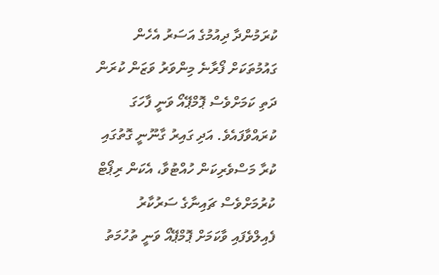ކުރަމުންދާ ދިއުމުގެ އަސަރު އެހެން ގައުމުތަކަށް ފޯރާނެ މިންވަރު ވަޒަން ކުރަން ދަތި ކަމަށްވެސް ޕޮމްޕޭއޯ ވަނީ ފާހަގަ ކުރައްވާފައެވެ. އަދި ގައިރު ގާނޫނީ ގޮތުގައި ކުރާ މަސްވެރިކަން ހުއްޓުވާ، އެކަން ރިޕޯޓް ކުރުމަށްވެސް ޗައިނާގެ ސަރުކާރު ފެއިލްވެފައި ވާކަމަށް ޕޮމްޕޭއޯ ވަނީ ތުހުމަތު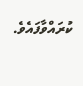ކުރައްވާފައެވެ.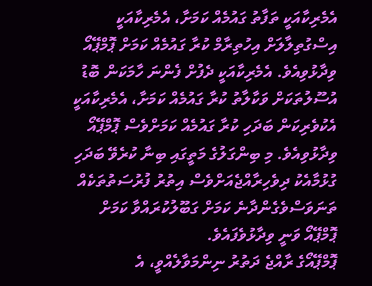އެމެރިކާއަކީ ތަފާތު ގައުމެއް ކަމަށާ، އެމެރިކާއަކީ އިސްގުތިލާލަށް އިހުތިރާމް ކުރާ ގައުމެއް ކަމަށް ޕޮމްޕޭއޯ ވިދާޅުވިއެވެ. އެމެރިކާއަކީ ދެފުށް ފެންނަ ހާމަކަން ބޮޑު އުސޫލުތަކަށް ވަކާލާތު ކުރާ ގައުމެއް ކަމަށާ، އެމެރިކާއަކީ އެކުވެރިކަން ބަދަހި ކުރާ ގައުމެއް ކަމަށްވެސް ޕޮމްޕޭއޯ ވިދާޅުވިއެވެ. މި ބިންގަލުގެ މަތީގައި ބިނާ ކުރެވޭ ބަދަހި ގުޅުމާއެކު ދިވެހިރާއްޖެއަށްވެސް އިތުރު ފުރުސަތުތަކެއް ތަނަވަސްވެގެންދާނެ ކަމަށް ގަބޫލުކުރައްވާ ކަމަށް ޕޮމްޕޭއޯ ވަނީ ވިދާޅުވެފައެވެ.
ޕޮމްޕޭއޯގެ ރާއްޖެ ދަތުރު ނިންމަވާލެއްވީ، އެ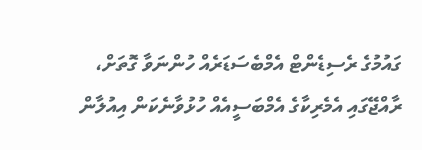ގައުމުގެ ރެސިޑެންޓް އެމްބެސަޑަރެއް ހުންނަވާ ގޮތަށް، ރާއްޖޭގައި އެމެރިކާގެ އެމްބަސީއެއް ހުޅުވާނެކަން އިއުލާން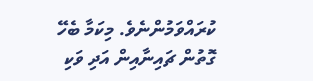ކުރައްވަމުންނެވެ. މިކަމާ ބެހޭ ގޮތުން ޗައިނާއިން އަދި ވަކި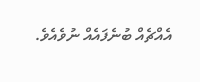އެއްޗެއް ބުނެފައެއް ނުވެއެވެ.